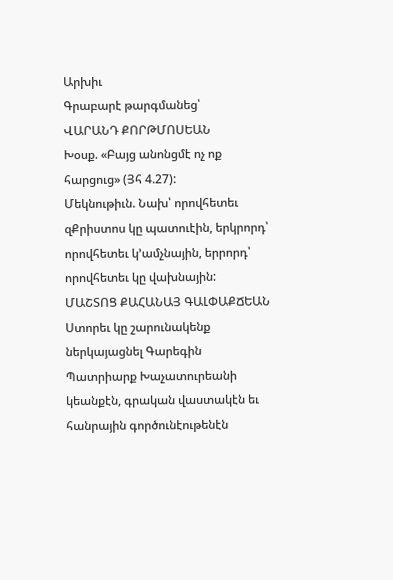Արխիւ
Գրաբարէ թարգմանեց՝
ՎԱՐԱՆԴ ՔՈՐԹՄՈՍԵԱՆ
Խօսք. «Բայց անոնցմէ ոչ ոք հարցուց» (Յհ 4.27):
Մեկնութիւն. Նախ՝ որովհետեւ զՔրիստոս կը պատուէին, երկրորդ՝ որովհետեւ կ՚ամչնային, երրորդ՝ որովհետեւ կը վախնային:
ՄԱՇՏՈՑ ՔԱՀԱՆԱՅ ԳԱԼՓԱՔՃԵԱՆ
Ստորեւ կը շարունակենք ներկայացնել Գարեգին Պատրիարք Խաչատուրեանի կեանքէն, գրական վաստակէն եւ հանրային գործունէութենէն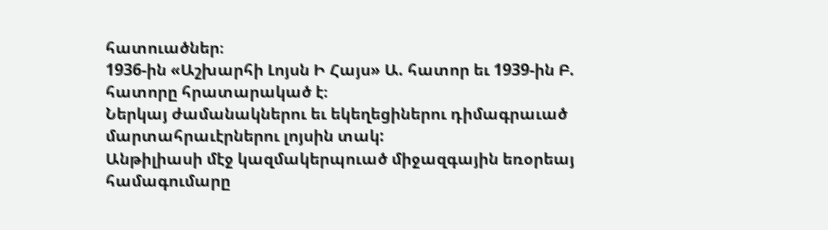հատուածներ։
1936-ին «Աշխարհի Լոյսն Ի Հայս» Ա. հատոր եւ 1939-ին Բ. հատորը հրատարակած է։
Ներկայ ժամանակներու եւ եկեղեցիներու դիմագրաւած մարտահրաւէրներու լոյսին տակ:
Անթիլիասի մէջ կազմակերպուած միջազգային եռօրեայ համագումարը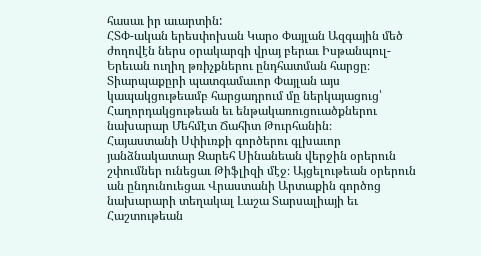հասաւ իր աւարտին:
ՀՏՓ-ական երեսփոխան Կարօ Փայլան Ազգային մեծ ժողովէն ներս օրակարգի վրայ բերաւ Իսթանպուլ-Երեւան ուղիղ թռիչքներու ընդհատման հարցը։ Տիարպաքըրի պատգամաւոր Փայլան այս կապակցութեամբ հարցադրում մը ներկայացուց՝ Հաղորդակցութեան եւ ենթակառուցուածքներու նախարար Մեհմէտ Ճահիտ Թուրհանին։
Հայաստանի Սփիւռքի գործերու գլխաւոր յանձնակատար Զարեհ Սինանեան վերջին օրերուն շփումներ ունեցաւ Թիֆլիզի մէջ։ Այցելութեան օրերուն ան ընդունուեցաւ Վրաստանի Արտաքին գործոց նախարարի տեղակալ Լաշա Տարսալիայի եւ Հաշտութեան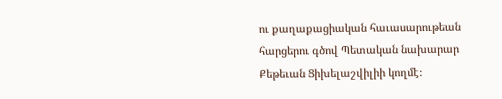ու քաղաքացիական հաւասարութեան հարցերու գծով Պետական նախարար Քեթեւան Ցիխելաշվիլիի կողմէ։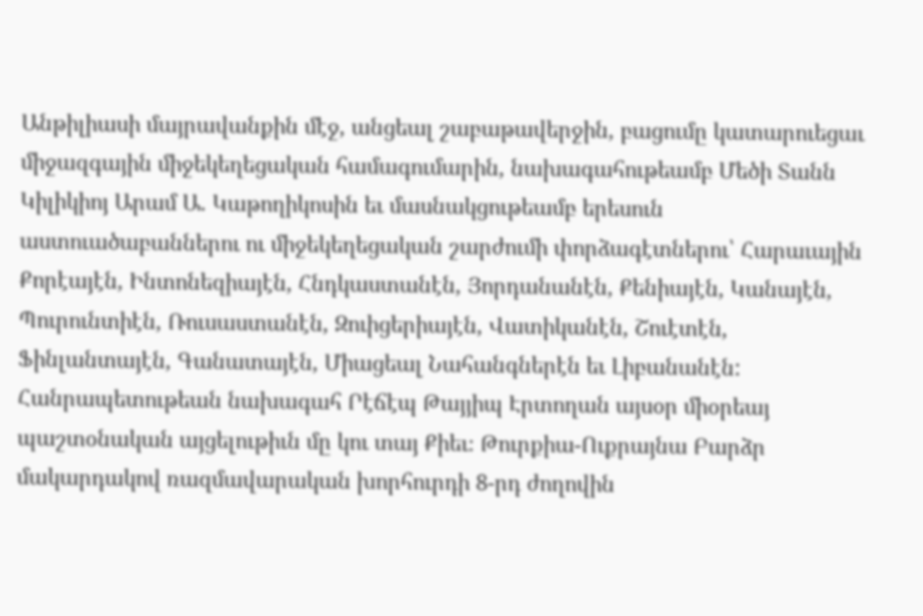Անթիլիասի մայրավանքին մէջ, անցեալ շաբաթավերջին, բացումը կատարուեցաւ միջազգային միջեկեղեցական համագումարին, նախագահութեամբ Մեծի Տանն Կիլիկիոյ Արամ Ա. Կաթողիկոսին եւ մասնակցութեամբ երեսուն աստուածաբաններու ու միջեկեղեցական շարժումի փորձագէտներու՝ Հարաւային Քորէայէն, Ինտոնեզիայէն, Հնդկաստանէն, Յորդանանէն, Քենիայէն, Կանայէն, Պուրունտիէն, Ռուսաստանէն, Զուիցերիայէն, Վատիկանէն, Շուէտէն, Ֆինլանտայէն, Գանատայէն, Միացեալ Նահանգներէն եւ Լիբանանէն:
Հանրապետութեան նախագահ Րէճէպ Թայյիպ Էրտողան այսօր միօրեայ պաշտօնական այցելութիւն մը կու տայ Քիեւ։ Թուրքիա-Ուքրայնա Բարձր մակարդակով ռազմավարական խորհուրդի 8-րդ ժողովին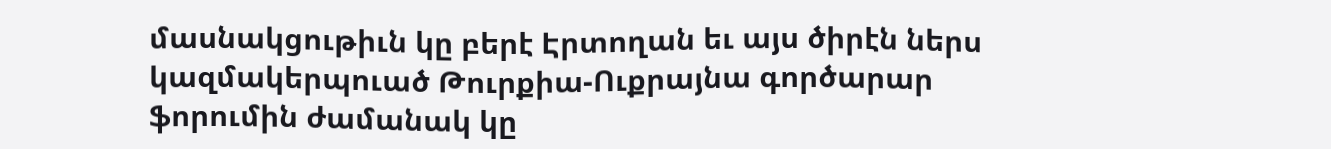մասնակցութիւն կը բերէ Էրտողան եւ այս ծիրէն ներս կազմակերպուած Թուրքիա-Ուքրայնա գործարար ֆորումին ժամանակ կը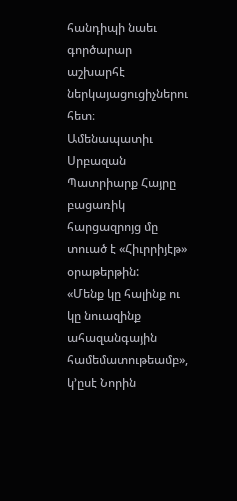հանդիպի նաեւ գործարար աշխարհէ ներկայացուցիչներու հետ։
Ամենապատիւ Սրբազան Պատրիարք Հայրը բացառիկ հարցազրոյց մը տուած է «Հիւրրիյէթ» օրաթերթին:
«Մենք կը հալինք ու կը նուազինք ահազանգային համեմատութեամբ», կ՚ըսէ Նորին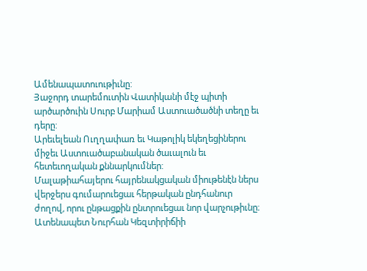Ամենապատուութիւնը:
Յաջորդ տարեմուտին Վատիկանի մէջ պիտի արծարծուին Սուրբ Մարիամ Աստուածածնի տեղը եւ դերը:
Արեւելեան Ուղղափառ եւ Կաթոլիկ եկեղեցիներու միջեւ Աստուածաբանական ծաւալուն եւ հետեւողական քննարկումներ:
Մալաթիահայերու հայրենակցական միութենէն ներս վերջերս գումարուեցաւ հերթական ընդհանուր ժողով, որու ընթացքին ընտրուեցաւ նոր վարչութիւնը։ Ատենապետ Նուրհան Կեզտիրիճիի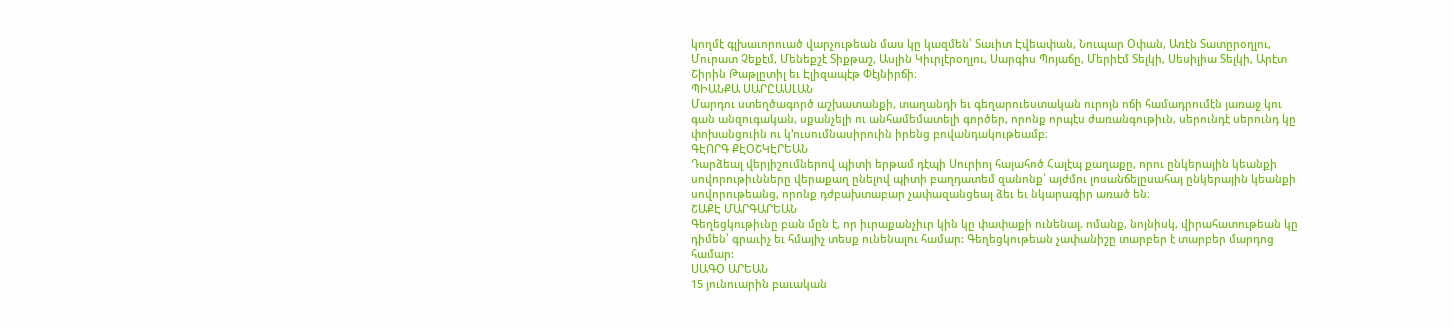կողմէ գլխաւորուած վարչութեան մաս կը կազմեն՝ Տաւիտ Էվեափան, Նուպար Օփան, Առէն Տատըրօղլու, Մուրատ Չեքէմ, Մենեքշէ Տիքթաշ, Ասլին Կիւրլէրօղլու, Սարգիս Պոյաճը, Մերիէմ Տելկի, Սեսիլիա Տելկի, Արէտ Շիրին Թաթլըտիլ եւ Էլիզապէթ Փէյնիրճի։
ՊԻԱՆՔԱ ՍԱՐԸԱՍԼԱՆ
Մարդու ստեղծագործ աշխատանքի, տաղանդի եւ գեղարուեստական ուրոյն ոճի համադրումէն յառաջ կու գան անզուգական, սքանչելի ու անհամեմատելի գործեր, որոնք որպէս ժառանգութիւն, սերունդէ սերունդ կը փոխանցուին ու կ՚ուսումնասիրուին իրենց բովանդակութեամբ։
ԳԷՈՐԳ ՔԷՕՇԿԷՐԵԱՆ
Դարձեալ վերյիշումներով պիտի երթամ դէպի Սուրիոյ հայահոծ Հալէպ քաղաքը, որու ընկերային կեանքի սովորութիւնները վերաքաղ ընելով պիտի բաղդատեմ զանոնք՝ այժմու լոսանճելըսահայ ընկերային կեանքի սովորութեանց, որոնք դժբախտաբար չափազանցեալ ձեւ եւ նկարագիր առած են։
ՇԱՔԷ ՄԱՐԳԱՐԵԱՆ
Գեղեցկութիւնը բան մըն է, որ իւրաքանչիւր կին կը փափաքի ունենալ. ոմանք, նոյնիսկ, վիրահատութեան կը դիմեն՝ գրաւիչ եւ հմայիչ տեսք ունենալու համար: Գեղեցկութեան չափանիշը տարբեր է տարբեր մարդոց համար:
ՍԱԳՕ ԱՐԵԱՆ
15 յունուարին բաւական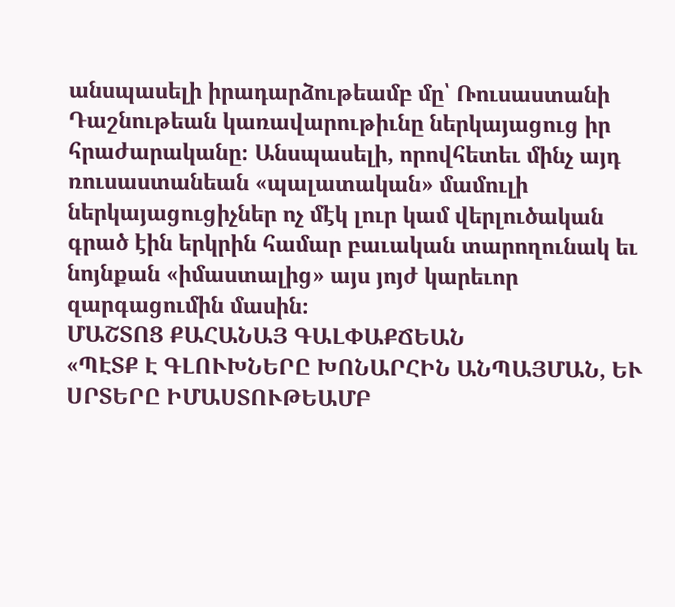անսպասելի իրադարձութեամբ մը՝ Ռուսաստանի Դաշնութեան կառավարութիւնը ներկայացուց իր հրաժարականը։ Անսպասելի, որովհետեւ մինչ այդ ռուսաստանեան «պալատական» մամուլի ներկայացուցիչներ ոչ մէկ լուր կամ վերլուծական գրած էին երկրին համար բաւական տարողունակ եւ նոյնքան «իմաստալից» այս յոյժ կարեւոր զարգացումին մասին։
ՄԱՇՏՈՑ ՔԱՀԱՆԱՅ ԳԱԼՓԱՔՃԵԱՆ
«ՊԷՏՔ Է ԳԼՈՒԽՆԵՐԸ ԽՈՆԱՐՀԻՆ ԱՆՊԱՅՄԱՆ, ԵՒ ՍՐՏԵՐԸ ԻՄԱՍՏՈՒԹԵԱՄԲ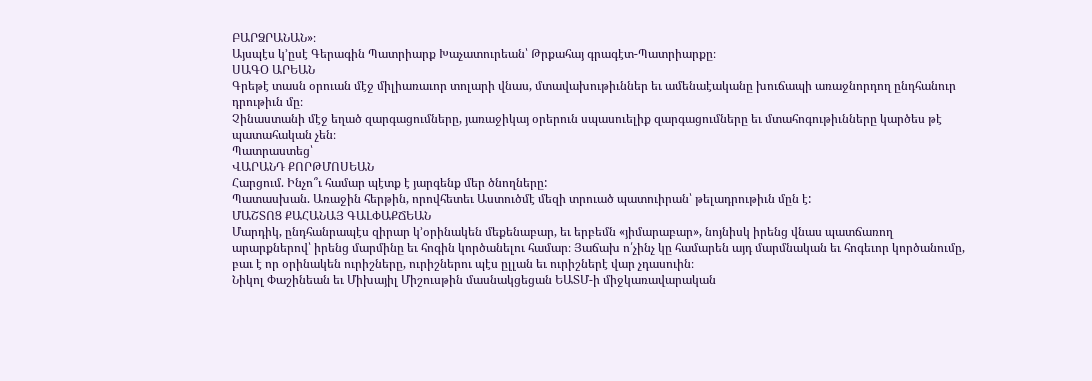ԲԱՐՁՐԱՆԱՆ»։
Այսպէս կ՚ըսէ Գերագին Պատրիարք Խաչատուրեան՝ Թրքահայ գրագէտ-Պատրիարքը։
ՍԱԳՕ ԱՐԵԱՆ
Գրեթէ տասն օրուան մէջ միլիառաւոր տոլարի վնաս, մտավախութիւններ եւ ամենաէականը խուճապի առաջնորդող ընդհանուր դրութիւն մը։
Չինաստանի մէջ եղած զարգացումները, յառաջիկայ օրերուն սպասուելիք զարգացումները եւ մտահոգութիւնները կարծես թէ պատահական չեն։
Պատրաստեց՝
ՎԱՐԱՆԴ ՔՈՐԹՄՈՍԵԱՆ
Հարցում. Ինչո՞ւ համար պէտք է յարգենք մեր ծնողները:
Պատասխան. Առաջին հերթին, որովհետեւ Աստուծմէ մեզի տրուած պատուիրան՝ թելադրութիւն մըն է:
ՄԱՇՏՈՑ ՔԱՀԱՆԱՅ ԳԱԼՓԱՔՃԵԱՆ
Մարդիկ, ընդհանրապէս զիրար կ՚օրինակեն մեքենաբար, եւ երբեմն «յիմարաբար», նոյնիսկ իրենց վնաս պատճառող արարքներով՝ իրենց մարմինը եւ հոգին կործանելու համար։ Յաճախ ո՛չինչ կը համարեն այդ մարմնական եւ հոգեւոր կործանումը, բաւ է որ օրինակեն ուրիշները, ուրիշներու պէս ըլլան եւ ուրիշներէ վար չդասուին։
Նիկոլ Փաշինեան եւ Միխայիլ Միշուսթին մասնակցեցան ԵԱՏՄ-ի միջկառավարական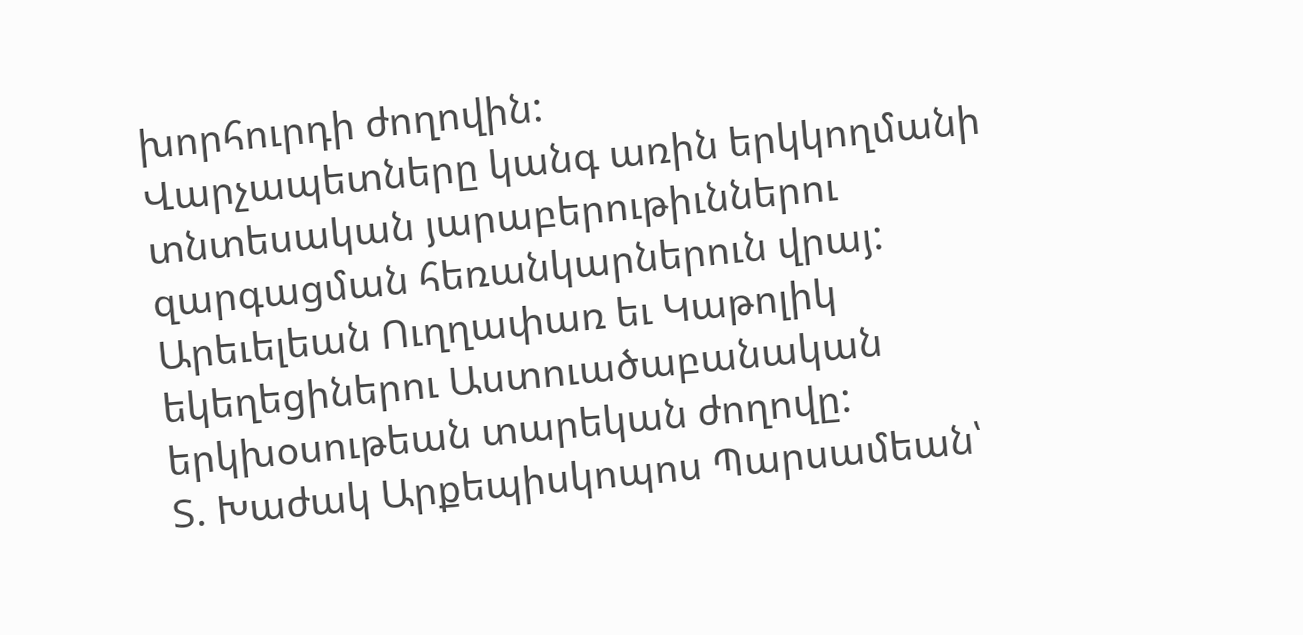խորհուրդի ժողովին:
Վարչապետները կանգ առին երկկողմանի տնտեսական յարաբերութիւններու զարգացման հեռանկարներուն վրայ:
Արեւելեան Ուղղափառ եւ Կաթոլիկ եկեղեցիներու Աստուածաբանական երկխօսութեան տարեկան ժողովը:
Տ. Խաժակ Արքեպիսկոպոս Պարսամեան՝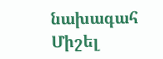նախագահ Միշել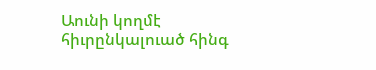Աունի կողմէ հիւրընկալուած հինգ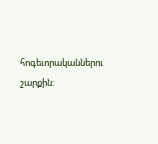հոգեւորականներու շարքին: